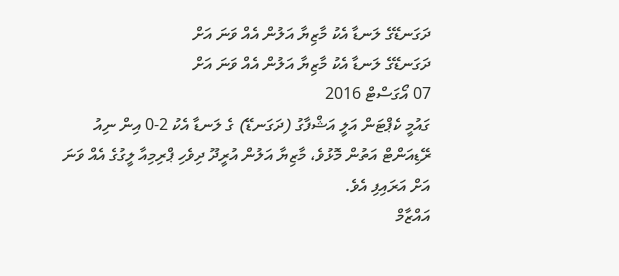ދަގަނޑޭގެ ލަނޑާ އެކު މާޒިޔާ އަލުން އެއް ވަނަ އަށް
ދަގަނޑޭގެ ލަނޑާ އެކު މާޒިޔާ އަލުން އެއް ވަނަ އަށް
07 އޯގަސްޓް 2016
ގައުމީ ކެޕްޓަން އަލީ އަޝްފާގު (ދަގަނޑޭ) ގެ ލަނޑާ އެކު 2-0 އިން ނިއު ރޭޑިއަންޓް އަތުން މޮޅުވެ، މާޒިޔާ އަލުން އުރީދޫ ދިވެހި ޕްރިމިއާ ލީގުގެ އެއް ވަނަ އަށް އަރައިފި އެވެ.
އައްޒާމް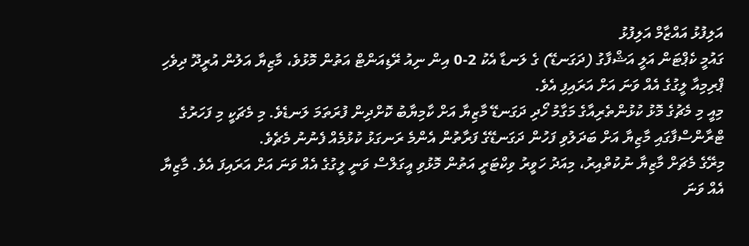އަލިފުޅު އައްޒާމް އަލިފުޅު
ގައުމީ ކެޕްޓަން އަލީ އަޝްފާގު (ދަގަނޑޭ) ގެ ލަނޑާ އެކު 2-0 އިން ނިއު ރޭޑިއަންޓް އަތުން މޮޅުވެ، މާޒިޔާ އަލުން އުރީދޫ ދިވެހި ޕްރިމިއާ ލީގުގެ އެއް ވަނަ އަށް އަރައިފި އެވެ.
މިއީ މި މެޗުގެ މޮޅު ކުޅުންތެރިއާގެ މަގާމު ހޯދި ދަގަނޑޭ މާޒިޔާ އަށް ކާމިޔާބު ކޮށްދިން ފުރަތަމަ ލަނޑެވެ. މި މެޗަކީ މި ފަހަރުގެ ޓްރާންސްފާގައި މާޒިޔާ އަށް ބަދަލުވި ފަހުން ދަގަނޑޭގެ ފަރާތުން އެންމެ ރަނގަޅު ކުޅުމެއް ފެނުނު މެޗެވެ.
މިރޭގެ މެޗަށް މާޒިޔާ ނުކުތްއިރު، މިއަދު ހަވީރު ވިކްޓަރީ އަތުން މޮޅުވި އީގަލްސް ވަނީ ލީގުގެ އެއް ވަނަ އަށް އަރައިފަ އެވެ. މާޒިޔާ އެއް ވަނަ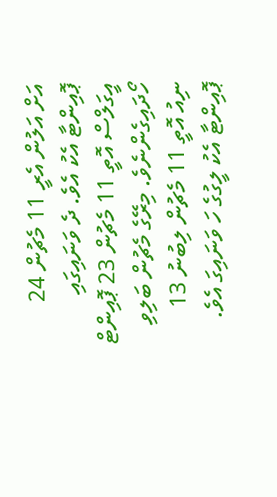އަށް އަލުން އެރީ 11 މެޗުން 24 ޕޮއިންޓާ އެކު އެވެ. ދެ ވަނައިގައި އީގަލްސް އޮތީ 11 މެޗުން 23 ޕޮއިންޓް ހޯދައިގެންނެވެ. މިރޭގެ މެޗުން ބަލިވި ނިއު އޮތީ 11 މެޗުން ލިބުނު 13 ޕޮއިންޓާ އެކު ލީގުގެ ހަ ވަނައިގަ އެވެ.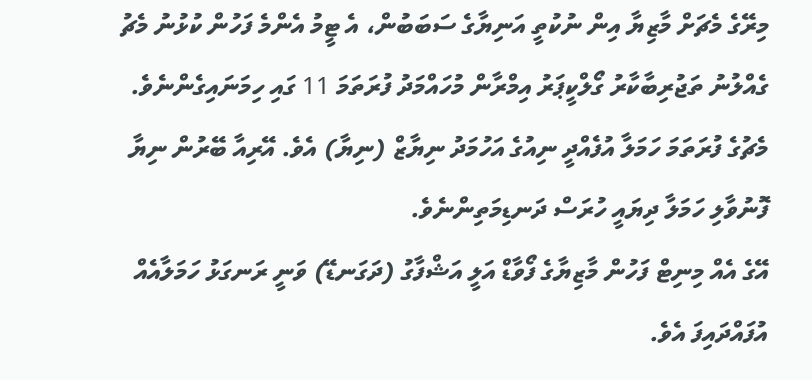މިރޭގެ މެޗަށް މާޒިޔާ އިން ނުކުތީ އަނިޔާގެ ސަބަބުން، އެ ޓީމު އެންމެ ފަހުން ކުޅުނު މެޗު ގެއްލުނު ތަޖުރިބާކާރު ގޯލްކީޕަރު އިމްރާން މުހައްމަދު ފުރަތަމަ 11 ގައި ހިމަނައިގެންނެވެ.
މެޗުގެ ފުރަތަމަ ހަމަލާ އުފެއްދީ ނިއުގެ އަހުމަދު ނިޔާޒް (ނިޔާ) އެވެ. އޭރިއާ ބޭރުން ނިޔާ ފޮނުވާލި ހަމަލާ ދިޔައީ ހުރަސް ދަނޑިމަތިންނެވެ.
އޭގެ އެއް މިނިޓް ފަހުން މާޒިޔާގެ ފޯވާޑް އަލީ އަޝްފާގު (ދަގަނޑޭ) ވަނީ ރަނގަޅު ހަމަލާއެއް އުފައްދައިފަ އެވެ.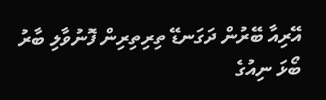އޭރިއާ ބޭރުން ދަގަނޑޭ ތިރިތިރިން ފޮނުވާލި ބާރު ބޯޅަ ނިއުގެ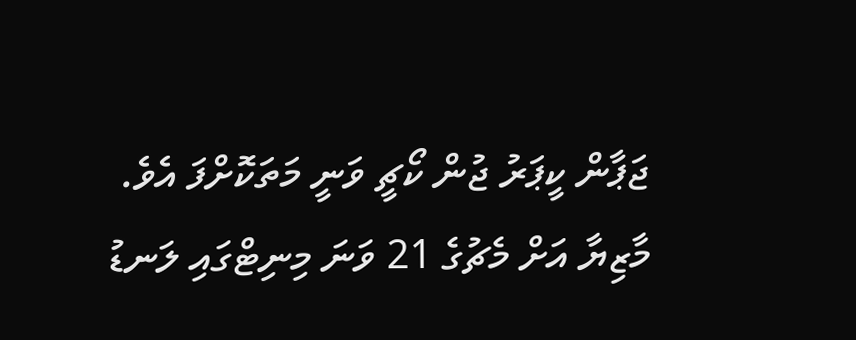ޖަޕާން ކީޕަރު ޖުން ކޯޗީ ވަނީ މަތަކޮށްފަ އެވެ.
މާޒިޔާ އަށް މެޗުގެ 21 ވަނަ މިނިޓްގައި ލަނޑު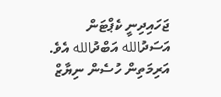ޖަހައިދިނީ ކެޕްޓަން އަސަދުالله އަބްދުالله އެވެ. އަރިމަތިން ހުސެން ނިޔާޒް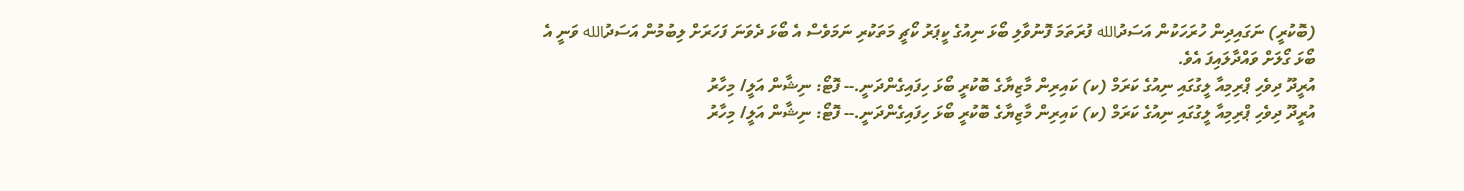(ބޮކުރީ) ނަގައިދިން ހުރަހަކުން އަސަދުالله ފުރަތަމަ ފޮނުވާލި ބޯޅަ ނިއުގެ ކީޕަރު ކޯޗީ މަތަކުރި ނަމަވެސް އެ ބޯޅަ ދެވަނަ ފަހަރަށް ލިބުމުން އަސަދުالله ވަނީ އެ ބޯޅަ ގޯލަށް ވައްދާލައިފަ އެވެ.
އުރީދޫ ދިވެހި ޕްރިމިއާ ލީގުގައި ނިއުގެ ކަރަމް (ކ) ކައިރިން މާޒިޔާގެ ބޮކުރީ ބޯޅަ ހިފައިގެންދަނީ.-- ފޮޓޯ: ނިޝާން އަލީ/ މިހާރު
އުރީދޫ ދިވެހި ޕްރިމިއާ ލީގުގައި ނިއުގެ ކަރަމް (ކ) ކައިރިން މާޒިޔާގެ ބޮކުރީ ބޯޅަ ހިފައިގެންދަނީ.-- ފޮޓޯ: ނިޝާން އަލީ/ މިހާރު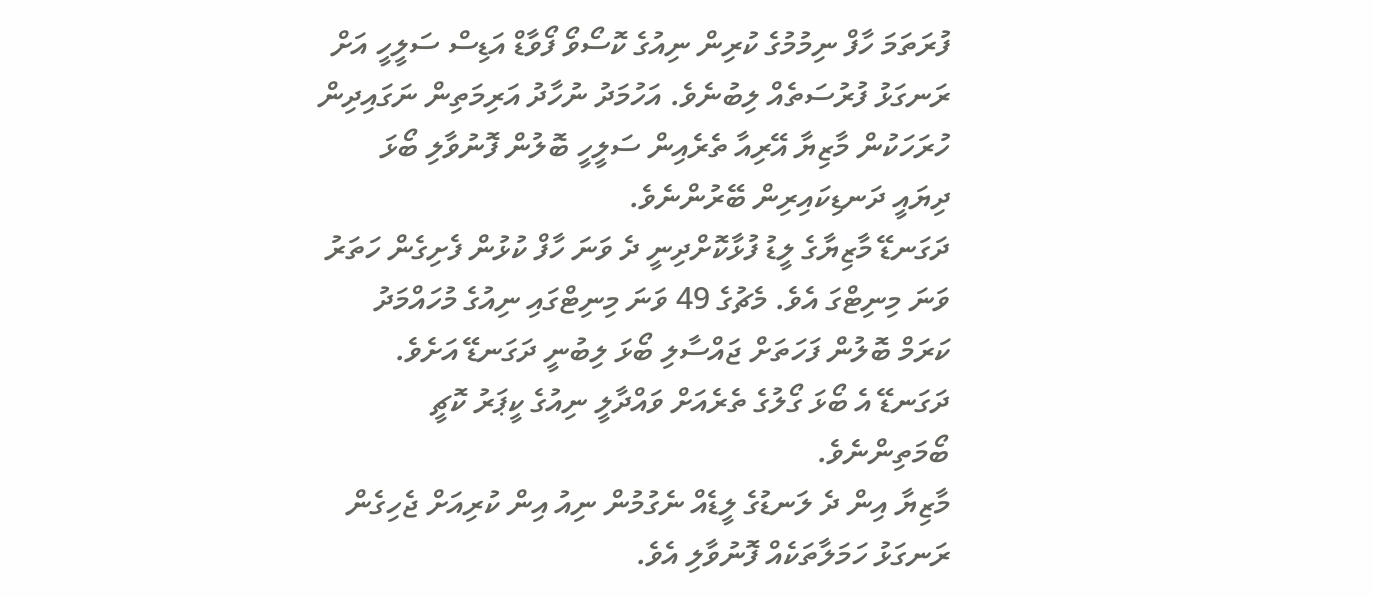ފުރަތަމަ ހާފް ނިމުމުގެ ކުރިން ނިއުގެ ކޮސޯވޯ ފޯވާޑް އަޑިސް ސަލީހީ އަށް ރަނގަޅު ފުރުސަތެއް ލިބުނެވެ. އަހުމަދު ނުހާދު އަރިމަތިން ނަގައިދިން ހުރަހަކުން މާޒިޔާ އޭރިއާ ތެރެއިން ސަލީހީ ބޮލުން ފޮނުވާލި ބޯޅަ ދިޔައީ ދަނޑިކައިރިން ބޭރުންނެވެ.
ދަގަނޑޭ މާޒިޔާގެ ލީޑު ފުޅާކޮށްދިނީ ދެ ވަނަ ހާފް ކުޅުން ފެށިގެން ހަތަރު ވަނަ މިނިޓްގަ އެވެ. މެޗުގެ 49 ވަނަ މިނިޓްގައި ނިއުގެ މުހައްމަދު ކަރަމް ބޮލުން ފަހަތަށް ޖައްސާލި ބޯޅަ ލިބުނީ ދަގަނޑޭ އަށެވެ. ދަގަނޑޭ އެ ބޯޅަ ގޯލުގެ ތެރެއަށް ވައްދާލީ ނިއުގެ ކީޕަރު ކޮޗީ ބޯމަތިންނެވެ.
މާޒިޔާ އިން ދެ ލަނޑުގެ ލީޑެއް ނެގުމުން ނިއު އިން ކުރިއަށް ޖެހިގެން ރަނގަޅު ހަމަލާތަކެއް ފޮނުވާލި އެވެ.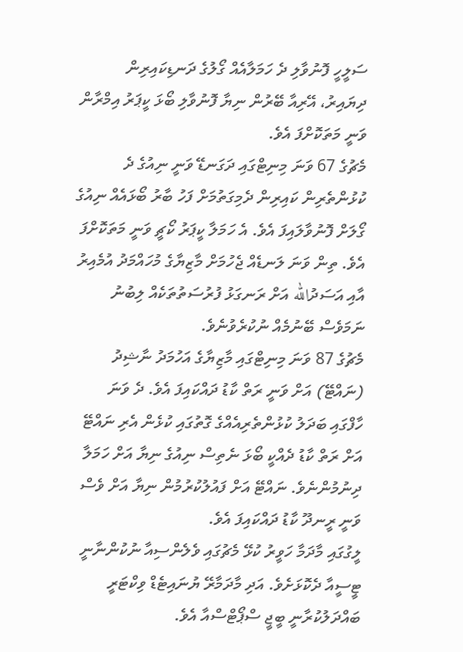ސަލީހީ ފޮނުވާލި ދެ ހަމަލާއެއް ގޯލުގެ ދަނޑިކައިރިން ދިޔައިރު، އޭރިއާ ބޭރުން ނިޔާ ފޮނުވާލި ބޯޅަ ކީޕަރު އިމްރާން ވަނީ މަތަކޮށްފަ އެވެ.
މެޗުގެ 67 ވަނަ މިނިޓްގައި ދަގަނޑޭ ވަނީ ނިއުގެ ދެ ކުޅުންތެރިން ކައިރިން ދެމިގަތުމަށް ފަހު ބާރު ބޯޅައެއް ނިއުގެ ގޯލަށް ފޮނުވާލައިފަ އެވެ. އެ ހަމަލާ ކީޕަރު ކޯޗީ ވަނީ މަތަކޮށްފަ އެވެ. ތިން ވަނަ ލަނޑެއް ޖެހުމަށް މާޒިޔާގެ މުހައްމަދު އުމެއިރު އާއި އަސަދުالله އަށް ރަނގަޅު ފުރުސަތުތަކެއް ލިބުނު ނަމަވެސް ބޭނުމެއް ނުކުރެވުނެވެ.
މެޗުގެ 87 ވަނަ މިނިޓްގައި މާޒިޔާގެ އަހުމަދު ނާޝިދު (ނައްޓޭ) އަށް ވަނީ ރަތް ކާޑު ދައްކައިފަ އެވެ. ދެ ވަނަ ހާފްގައި ބަދަލު ކުޅުންތެރިއެއްގެ ގޮތުގައި ކުޅެން އެރި ނައްޓޭ އަށް ރަތް ކާޑު ދެއްކީ ބޯޅަ ނެތިސް ނިއުގެ ނިޔާ އަށް ހަމަލާ ދިނުމުންނެވެ. ނައްޓޭ އަށް ފައުލުކުރުމުން ނިޔާ އަށް ވެސް ވަނީ ރީނދޫ ކާޑު ދައްކައިފަ އެވެ.
ލީގުގައި މާދަމާ ހަވީރު ކުޅޭ މެޗުގައި ވެލެންސިއާ ނުކުންނާނީ ޓީސީއާ ދެކޮޅަށެވެ. އަދި މާދަމާރޭ ޔުނައިޓެޑް ވިކްޓަރީ ބައްދަލުކުރާނީ ބީޖީ ސްޕޯޓްސްއާ އެވެ.